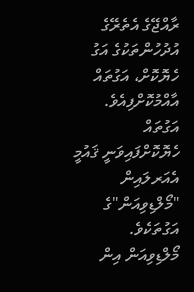ރާއްޖޭގެ އެތެރޭގެ އުދުހުންތަކުގެ އަގު ހެޔޮކޮށް، އަގުތައް އާއްމުކޮށްފިއެވެ. އަގުތައް ހެޔޮކޮށްފައިވަނީ ޤައުމީ އެއަރލައިން "މޯލްޑިވިއަން"ގެ އަގުތަކެވެ.
މޯލްޑިވިއަން އިން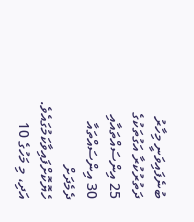ބުނެފައިވަނީ މިހާރު ދަތުރުކުރާ އަގުތަކުގެ 25 އިންސައްތައާއި 30 އިންސައްތައާ ދެމެދަށް ހެޔޮކޮށްފައިވާކަމުގައެވެ. އަދި، މި މަހުގެ 10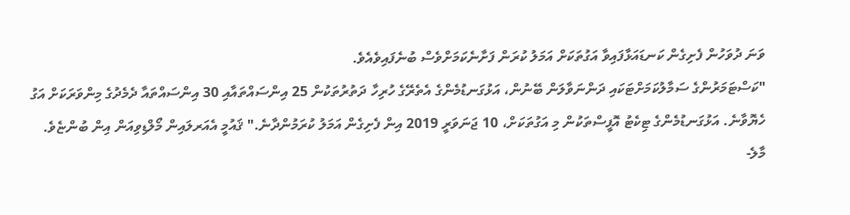ވަނަ ދުވަހުން ފެށިގެން ކަނޑައަޅާފައިވާ އަގުތަކަށް އަމަލު ކުރަން ފަށާނެކަމަށްވެސް ބުނެފައިވެއެވެ.
"ކަސްޓަމަރުންގެ ސަމާލުކަމަށްޓަކައި ދަންނަވާލަން ބޭނުން، އަޅުގަނޑުމެންގެ އެތެރޭގެ ހުރިހާ ދަތުރުތަކުން 25 އިންސައްތައާއި 30 އިންސައްތައާ ދެމެދުގެ މިންވަރަކަށް އަގު ހެޔޮވާނެ. އަޅުގަނޑުމެންގެ ޓިކެޓު އޮފީސްތަކުން މި އަގުތަކަށް، 10 ޖަނަވަރީ 2019 އިން ފެށިގެން އަމަލު ކުރަމުންދާނެ." ޤައުމީ އެއަރލައިން މޯލްޑިވިއަން އިން ބުންޏެވެ.
މާލެ-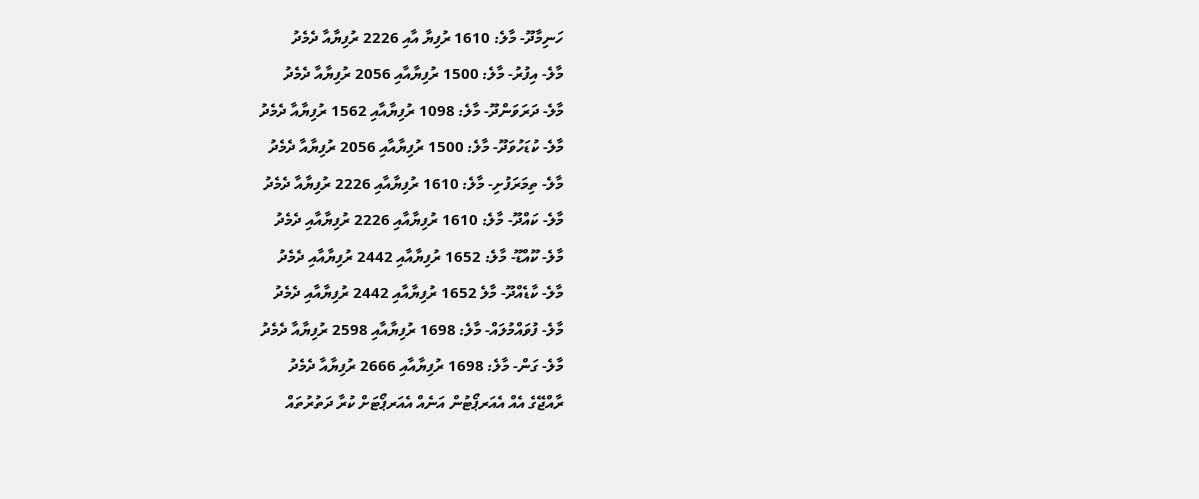ހަނިމާދޫ- މާލެ: 1610 ރުފިޔާ އާއި 2226 ރުފިޔާއާ ދެމެދު
މާލެ- އިފުރު- މާލެ: 1500 ރުފިޔާއާއި 2056 ރުފިޔާއާ ދެމެދު
މާލެ- ދަރަވަންދޫ- މާލެ: 1098 ރުފިޔާއާއި 1562 ރުފިޔާއާ ދެމެދު
މާލެ- ކުޑަހުވަދޫ- މާލެ: 1500 ރުފިޔާއާއި 2056 ރުފިޔާއާ ދެމެދު
މާލެ- ތިމަރަފުށި- މާލެ: 1610 ރުފިޔާއާއި 2226 ރުފިޔާއާ ދެމެދު
މާލެ- ކައްދޫ- މާލެ: 1610 ރުފިޔާއާއި 2226 ރުފިޔާއާއި ދެމެދު
މާލެ- ކޫއްޑޫ- މާލެ: 1652 ރުފިޔާއާއި 2442 ރުފިޔާއާއި ދެމެދު
މާލެ- ކާޑެއްދޫ- މާލެ 1652 ރުފިޔާއާއި 2442 ރުފިޔާއާއި ދެމެދު
މާލެ- ފުވައްމުލައް- މާލެ: 1698 ރުފިޔާއާއި 2598 ރުފިޔާއާ ދެމެދު
މާލެ- ގަން- މާލެ: 1698 ރުފިޔާއާއި 2666 ރުފިޔާއާ ދެމެދު
ރާއްޖޭގެ އެއް އެއަރޕޯޓުން އަނެއް އެއަރޕޯޓަށް ކުރާ ދަތުރުތައް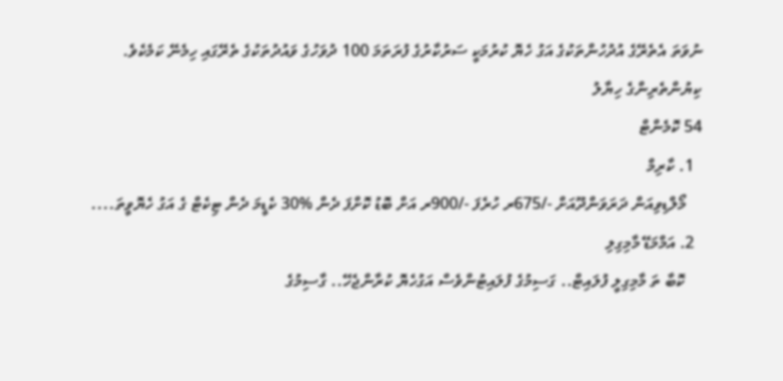ނުވަތަ އެތެރޭގެ އުދުހުންތަކުގެ އަގު ހެޔޮ ކުރުމަކީ ސަރުކާރުގެ ފުރަތަމަ 100 ދުވަހުގެ ވައުދުތަކުގެ ތެރޭގައި ހިމެނޭ ކަމެކެވެ.
ކިޔުންތެރިންގެ ހިޔާލު
54 ކޮމެންޓް
  1. ކާރިމް
    މޯލްޑިވިއަން ދަރަވަންދޫއަށް -/675ރ ހުރެފަ -/900ރ އަށް ބޮޑު ކޮށްފަ ދެން %30 ކެޑީމަ ދެން ޓިކެޓް ގެ އަގު ހެޔޮވީތަ....
  2. އަމްމަޑޭ މާމިގިލި
    ކޮބާ ތަ މާމިގިލީ ފުލައިޓް.. ގަސިމުގެ ފުލައިޓުންވެސް އަގުހެޔޮ ކުރާންޖެހޭ.. ގާސިމުގެ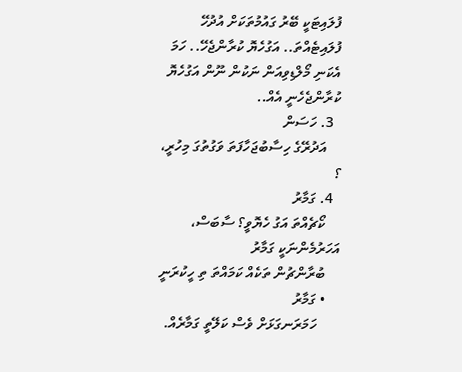ފުލައިޓަކީ ބޭރު ގައުމުތަކަށް އުދުހޭ ފުލައިޓެއްތަ.. އަގުހެޔޮ ކުރާންޖެހޭ.. ހަމަ އެކަނި މޯލްޑިވިއަން ނަކުން ނޫން އަގުހެޔޮ ކުރާންޖެހެނީ އެއް..
  3. ހަސަން
    އަދުރޭގެ ހިސާބުޖަހާފަތަ ވަގުތުގަ މިހުރީ، ؟
  4. ގަމާރު
    ކޯޗެއްތަ އަގު ހެޔޮވީ؟ ސާބަސް، އަހަރުމެންނަކީ ގަމާރު
    ބުރާންޗުން ތަކެއް ކަމައްތަ ތި ހީކުރަނީ
    • ގަމާރު
      ހަމަރަނގަޅަށް ވެސް ކަލޭތީ ގަމާރެއް.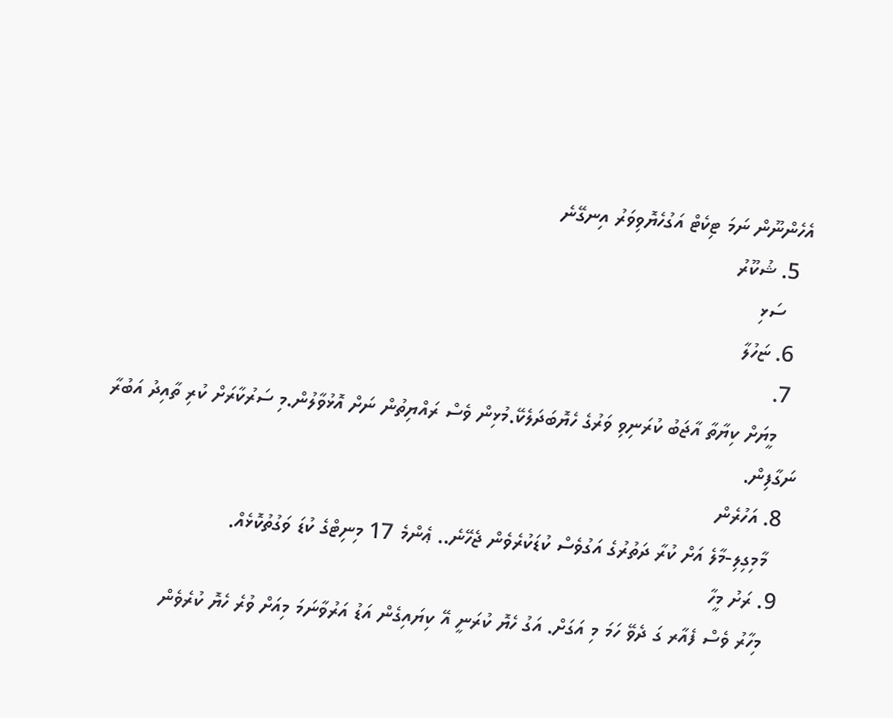އެހެންނޫން ނަމަ ޓިކެޓް އަގުހެޔޮވިވަރު އިނގޭނެ
  5. ޝުކޫރު
    ސަޅި
  6. ޏަހުލާ
  7.
    މީޔަށް ކިޔާތާ އާޖަބު ކުރަނިވި ވަރުގެ ހެޔޮބަދަލެކޭ.މުޅިން ވެސް ރައްޔިތުން ނަށް އޮޅުވާލުން.މި ސަރުކާރަށް ކުރި ތާއިދު އަބުރާ ނަގާފިން.
  8. އަހުރެން
    މާމިގިލި-މާލެ އަށް ކުރާ ދަތުރުގެ އަގުވެސް ކުޑަކުރެވެން ޖެހޭނެ.. ޢެންމެ 17 މިނިޓްގެ ކުޑަ ވަގުތުކޮޅެއް.
  9. ރަށު މީހާ
    މިހާރު ވެސް ފެއާރ ގަ ދެވޭ ހަމަ މި އަގަށް. އަގު ހެޔޮ ކުރަނީ އޭ ކިޔައިގެން އަޑު އަރުވާނަމަ މިއަށް ވުރެ ހެޔޮ ކުރެވެން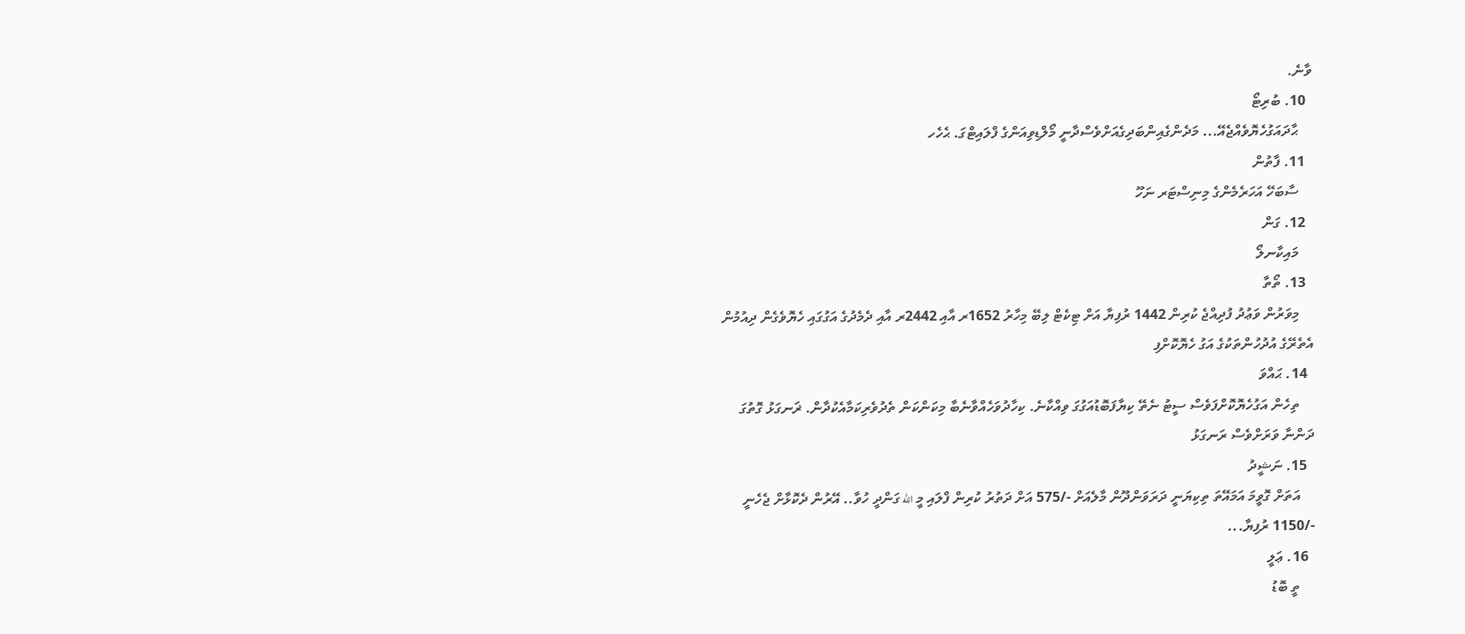ވާނެ.
  10. ބުރިޓޯ
    ޙާދައަގުހެޔޮވެއްޖެއޭ... މަދެންގެއިންބަދިގެއަށްވެސްދާނީ މޯލްޑިވިއަންގެ ފްލައިޓްގަ. ޙެހެހ
  11. ފާތުން
    ސާބަހޭ އަހަރެމެންގެ މިނިސްޓަރ ނަހޫ
  12. ގަން
    މައިކާނލޯ
  13. ތޯތާ
    މިވަރުން ވަޢުދު ފުދިއްޖެ ކުރިން 1442 ރުފިޔާ އަށް ޓިކެޓް ލިބޭ މިހާރު 1652ރ އާއި 2442ރ އާއި ދެމެދުގެ އަގުގައި ހެޔޮވެގެން ދިއުމުން އެތެރޭގެ އުދުހުންތަކުގެ އަގު ހެޔޮކޮށްފި
  14. ޙައްވަ
    ތިހެން އަގުހެޔޮކޮށްފަވެސް ސީޓު ނެތޭ ކިޔާފަބޮޑުއަގުގަ ވިއްކާނެ. ކިހާދުވަހެއްވާނެބާ މިކަންކަން ތެދުވެރިކަމާއެކުދާން. ޜަނގަޅު ގޮތުގަ ދަންނާ ވަރަށްވެސް ރަނގަޅު
  15. ނަޝީދު
    އަތަށް ގޮވީމަ އަމައޭތަ ތިކިޔަނީ ދަރަވަންދޫން މާލެއަށް -/575 އަށް ދަތުރު ކުރިން ފްލައި މީ الله ގަންދީ ހުވާ.. އޭރުން ދެކޮޅާށް ޖެހެނީ -/1150 ރުފިޔާ...
  16. ޢަލީ
    ތީ ބޮޑު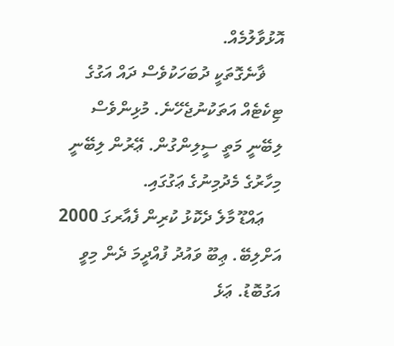އޮޅުވާލުމެއް.
    ޥާނެގޮތަކީ ދުބަހަކުވެސް ދައް އަގުގެ ޓިކެޓެއް އަތަކުނުޖެހޭނެ. މުޅިންވެސް ލިބޭނީ މަތީ ސީލިންގުން. ޢޭރުން ލިބޭނީ މިހާރުގެ މެދުމިނުގެ ޢަގުގައި.
    ޢައްޑޫ މާލެ ދެކޮޅު ކުރިން ފެއާރގަ 2000 އަށްލިބޭ. ޢިބޫ ވައުދު ފުއްދީމަ ދެން މިވީ އަގުބޮޑު. ޢަޅެ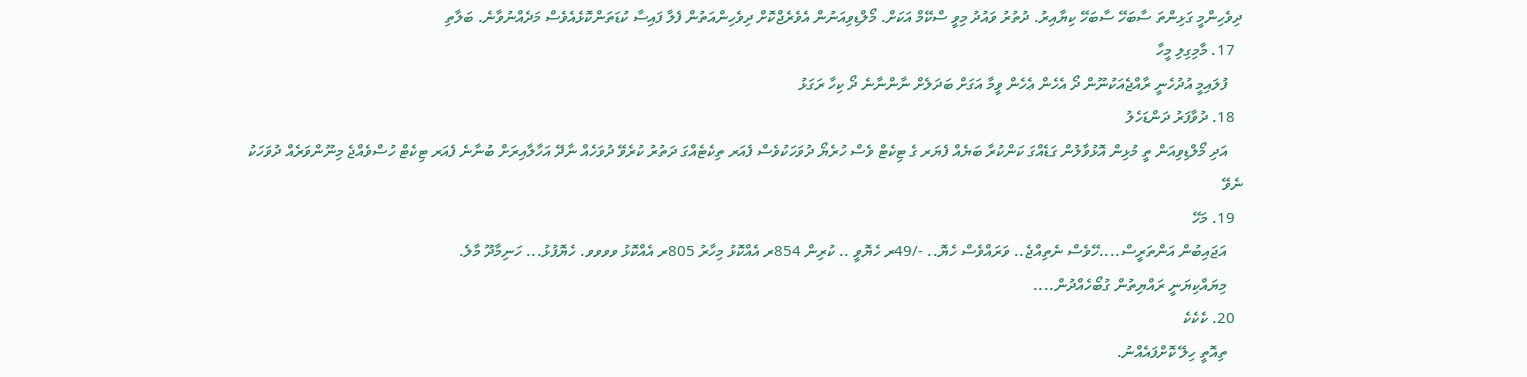ދިވެހިންމީ ގަޅިންތަ ސާބަހޭ ސާބަހޭ ކިޔާއިރު. ދުތުރު ވައުދު މިވީ ސްކޭމް އަކަށް. މޯލްޑިވިއަނުން އެވެރެޖްކޮށް ދިވެހިންއަތުން ފެލާ ފައިސާ ކުޑަތަންކޮޅެއެވެސް މަދެއްނުވާނެ. ބަލާތި
  17. މާމިގިލި މީހާ
    ފުލައިމީ އުދުހެނީ ރާއްޖެއަކުނޫން ދޯ އެހެން ޢެހެން ވީމާ އަގަށް ބަދަލެށް ނާންނާނެ ދޯ ކިހާ ރަގަޅު
  18. ދުވާފަރު ދަންޑަހެލު
    އަދި މޯލްޑިވިއަން ތީ މުޅިން އޮޅުވާލުން ގަޑެއްގަ ކަންކުރާ ބަޔެއް ފެޔަރ ގެ ޓިކެޓް ވެސް ހުރެޔޯ ދުވަހަކުވެސް ފެއަރ ތިކެޓެއްގަ ދަތުރު ކުރެވޭ ދުވަހެއް ނާދޭ އަހާލާއިރަށް ބުނާނެ ފެއަރ ޓިކެޓް ހުސްވެއްޖެ މިނޫންވަރެއް ދުވަހަކު ނެވޭ
  19. މަހޭ
    އަޖައިބުން އަންތަރީސް....ހޭވެސް ނެތިއްޖެ.. ވަރައްވެސް ހެޔޮ.. -/49ރ ހެޔޮވީ .. ކުރިން 854ރ އެއްކޮޅު މިހާރު 805ރ އެއްކޮޅު ވވވވ. ހެޔޮފުޅު... ހަނިމާދޫ މާލެ.
    މިޔައްކިޔަނީ ރައްޔިތުން ގުބޯހެއްދުން....
  20. ކެކެކެ
    ތިއޮތީ ހިލޭ ކޮށްފައެއްނު.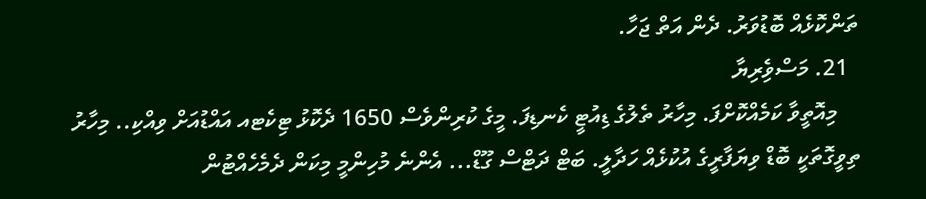ތަންކޮޅެއް ބޮޑުވަރު. ދެން އަތް ޖަހާ.
  21. މަސްވެިރިޔާ
    މިއޮތީވާ ކަމެއްކޮށްފަ. މިހާރު ތެލުގެ ޑިއުޓީ ކެނޑިފަ. މީގެ ކުރިންވެސް 1650 ދެކޮޅު ޓިކެޓއ އައްޑުއަށް ވިއްކި.. މިހާރު ތިވީގޮތަކީ ބޮޑް ވިޔަފާރީގެ އުކުޅެއް ހަދާލީ. ބަޓް ދަޓްސް ގޫޑް... އެންނެ މުހިންމީ މިކަން ދެމެހެއްޓުން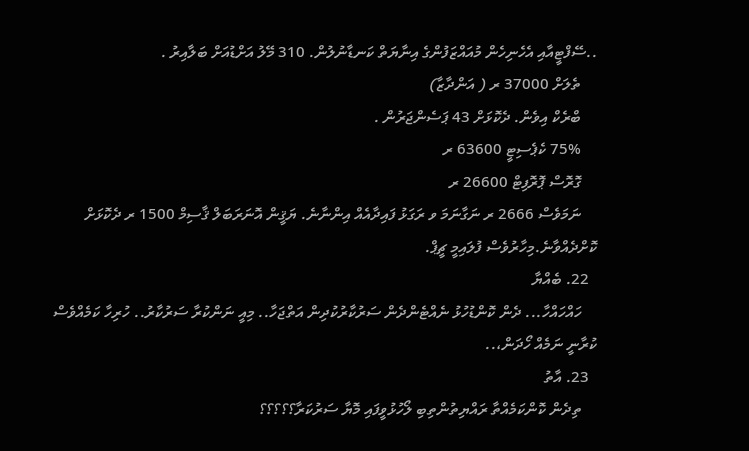..ސޭފްޓީއާއި އެހެނިހެން މުއައްޒަފުންގެ އިނާޔަތް ކަނޑާނުލުން. 310 މޭލު އަށްޑުއަށް ބަލާއިރު .
    ތެލަށް 37000 ރ ( އަންދާޒާ)
    ބްރެކް އިވެން. ދެކޮޅަށް 43 ޕަސެންޖަރުން .
    75% ކެޕެސިޓީ 63600 ރ
    ގޮރޮސް ޕޮރޮފިޓް 26600 ރ
    ނަމަވެސް 2666 ރ ނަގާނަމަ ވ ރަގަޅު ފައިދާއެއް އިންނާނެ. ޔަޤީން އޮނަރަބަލް ޤާސިމް 1500 ރ ދެކޮޅަށް ކޮށްދެއްވާނެ.މިހާރުވެސް ފުލައިމީ ޗީޕް.
  22. ބެއްޔާ
    ހައްހައްހާ... ދެން ކޮންޑުހުޅު ނެއްޓެންދެން ސަރުކާރުކުދިން އަތްޖަހާ.. މިއީ ނަންކުރާ ސަރުކާރު.. ހުރިހާ ކަމެއްވެސް ކުރާނީ ނަމެއް ހޯދަން،..
  23. އާތު
    ތިދެން ކޮންކަމެއްތާ ރައްޔިތުންތިބި ލޯހުޅުވީފައި މޮޔާ ސަރުކަރާ؟؟؟؟؟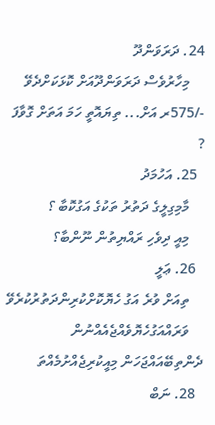24. ދަރަވަންދޫ
    މިހާރުވެސް ދަރަވަންދޫއަށް ކޮޅަކަށްދެވޭ -/575ރ އަށް... ތިޔައޮތީ ހަމަ އަތަށް ގޮވާފަ ?
  25. އަހުމަދު
    މާމިގިލީގެ ދަތުރު ތަކުގެ އަގުކޮބާ ؟
    މިއީ ދިވެހި ރައްޔިތުން ނޫންބާ؟
  26. ޢަލީ
    ތިއަށް ވުރެ އަގު ހެޔޮކޮށްކުރިންދަތުރުކުރެވޭ
    ވަރައްއަގުހެޔޮވެއްޖެއެއްނުން ދެންތިބޭއައްޖަހަން މިއީކުރިޖެއްށުމެއްތަ
  28. ނަބް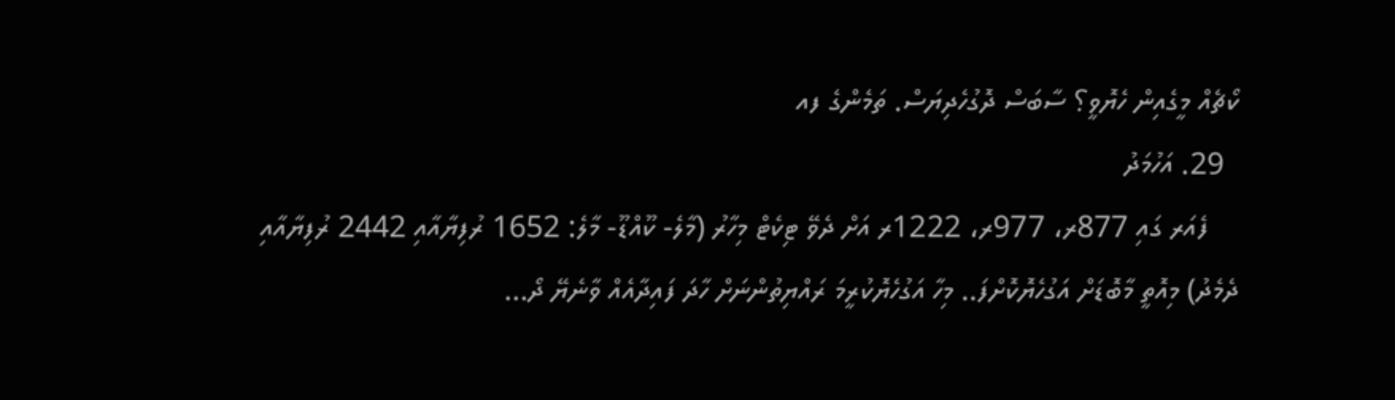ކޯޗެއް މީގެއިން ހެޔޮވީ؟ ސާބަސް ދޮގުހެދިޔަސް. ތަމެންގެ ފއ
  29. އަހުމަދު
    ފެއަރ ގައި 877ރ، 977ރ، 1222ރ އަށް ދެވޭ ޓިކެޓް މިހާރު (މާލެ- ކޫއްޑޫ- މާލެ: 1652 ރުފިޔާއާއި 2442 ރުފިޔާއާއި ދެމެދު) މިއޮތީ މާބޮޑަށް އަގުހެޔޮކޮށްފަ.. މިހާ އަގުހެޔޮކުރީމަ ރައްޔިތުންނަށް ހާދަ ފައިދާއެއް ވާނެޔޭ ދޯ...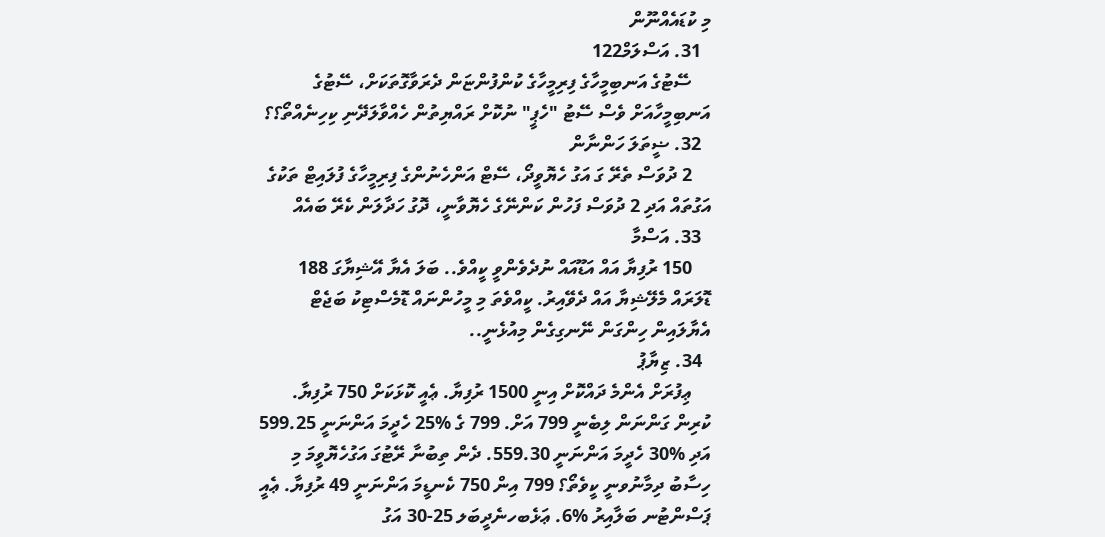މި ކުޑައެއްނޫން
  31. އަސްލަމް122
    ސޭޓުގެ އަނބިމީހާގެ ފިރިމީހާގެ ކުންފުންޏަން ދެރަވާގޮތަކަށް، ސޭޓުގެ އަނބިމީހާއަށް ވެސް ސޭޓު "ހެޕީ" ނުކޮށް ރައްޔިތުން ހެއްވާލަދޭނި ކިހިނެއްތޯ؟؟
  32. ޟީތަލަ ހަންނާން
    2 ދުވަސް ތެރޭ ގަ އަގު ހެޔޮވީދޯ، ސޭޓް އަންހެނުންގެ ފިރިމީހާގެ ފުލައިޓް ތަކުގެ އަގުތައް އަދި 2 ދުވަސް ފަހުން ކަންނޭގެ ހެޔޮވާނީ، ދޮގު ހަދާލަން ކެރޭ ބައެއް
  33. އަސްމާ
    150 ރުފިޔާ އައް އަޑޫއައް ނުދެވެންވީ ކީއްވެ.. ބަލަ އެޔާ އޭޝިޔާގަ 188 ޑޮލަރައް މެލޭޝިޔާ އައް ދެވޭއިރު. ކީއްވެތަ މި މީހުންނައް ޑޮމެސްޓިކު ބަޖެޓް އެޔާލައިން ހިންގަން ނޭނގިގެން މިއުޅެނީ..
  34. ޒިޔާޕު
    ޢިފުރަށް އެންމެ ދައްކޮށް އިނީ 1500 ރުފިޔާ. ޢެއީ ކޮޅަކަށް 750 ރުފިޔާ. ކުރިން ގަންނަން ލިބެނީ 799 އަށް. 799 ގެ %25 ހެދީމަ އަންނަނީ 599.25 އަދި %30 ހެދީމަ އަންނަނީ 559.30. ދެން ތިބުނާ ރޭޓުގަ އަގުހެޔޮވީމަ މި ހިސާބު ދިމާނުވނީ ކީވެތޯ؟ 799 އިން 750 ކެނޑީމަ އަންނަނީ 49 ރުފިޔާ. ޢެއީ ޕަސްންޓުނ ބަލާއިރު %6. ޢަޅެބހނެދީބަލ 25-30 އަގު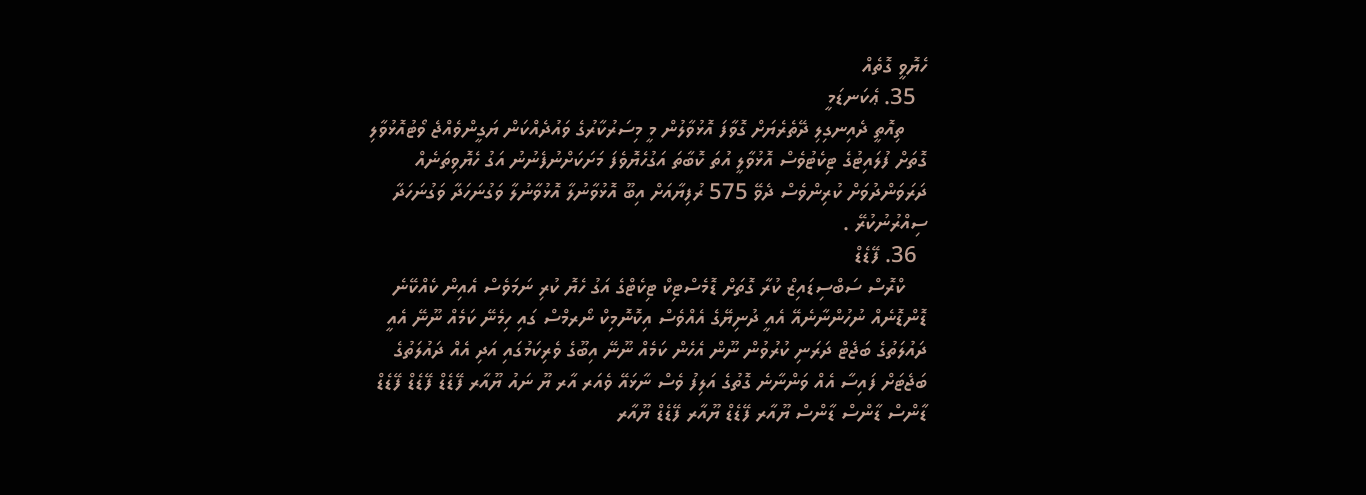ހެޔޮވީ ގޮތެއް
  35. ޢެކަނޑަމީ
    ތިއޮތީ ދެއިނގިލި ދޭތެރެޔަށް ގޮވާފަ އޮޅުވާލުން މީ މިސަރުކާރުގެ ވައުދެއްކަން ޔަގީންވެއްޖެ ވޯޓުއޮޅުވާލި ގޮތަށް ފުލައިޓުގެ ޓިކެޓުވެސް އޮޅުވާލީ އުތަ ކޮބާތަ އަގުހެޔޮވެފަ މަށަކަށްނުފެނުނު އަގު ހެޔޮވިތަނެއް ދަރަވަންދުވަށް ކުރިންވެސް ދެވޭ 575 ރުފިޔާއަށް އިބޫ އޮޅުވާނުލާ އޮޅުވާނުލާ ވަގުނަހަދާ ވަގުނަހަދާ ސިއްރުނުކުރޭ .
  36. ފޭޑެޑް
    ކްރޮސް ސަބްސިޑައިޒް ކުރާ ގޮތަށް ޑޮމެސްޓިކް ޓިކެޓްގެ އަގު ހެޔޮ ކުރި ނަމަވެސް އެއިން ކެއްކޭނެ ޑޮންޑޮނެއް ނުހުންނާނެއޭ އެއީ ދުނިޔޭގެ އެއްވެސް އިކޮނޮމިކް ނޯރމްސް ގައި ހިމެނޭ ކަމެއް ނޫނޭ އެއީ ދައުލަތުގެ ބަޖެޓް ދަރަނި ކުރުވުން ނޫން އެހެން ކަމެއް ނޫނޭ އިބޫގެ ވެރިކަމުގައި އަދި އެއް ދައުލަތުގެ ބަޖެޓަށް ފައިސާ އެއް ވަންނާނެ ގޮތުގެ އަލިފު ވެސް ނާޅައޭ ވެއަރ އާރ ޔޫ ނައު ޔޫއާރ ފޭޑެޑް ފޭޑެޑް ފޭޑެޑް ޑާންސް ޑާންސް ޑާންސް ޔޫއާރ ފޭޑެޑް ޔޫއާރ ފޭޑެޑް ޔޫއާރ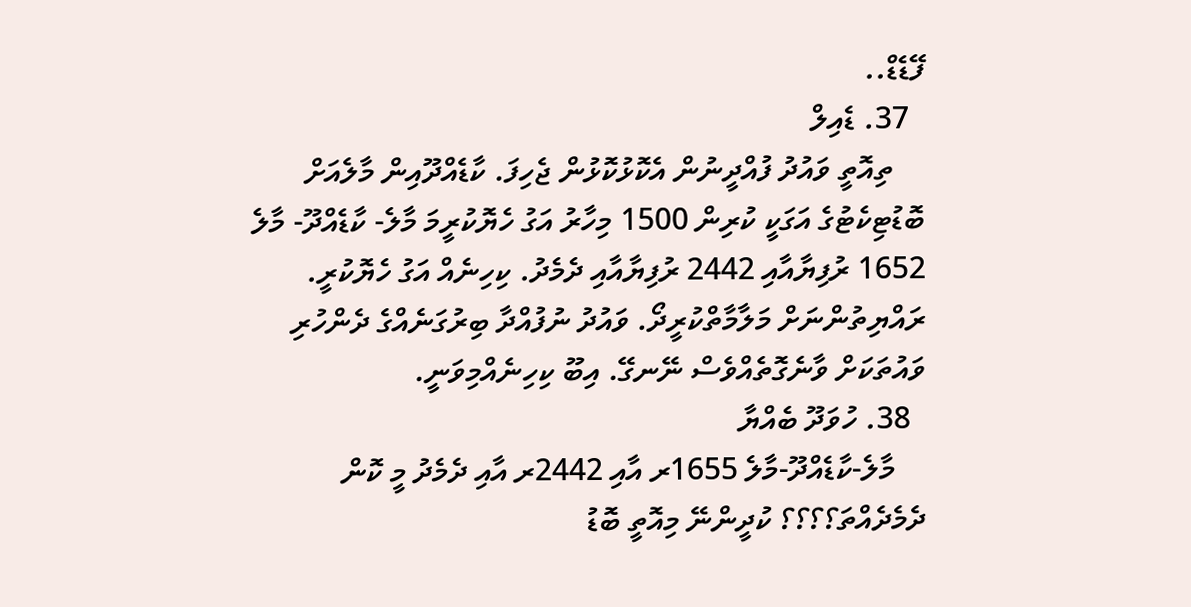ފޭޑެޑް..
  37. ޑެއިލް
    ތިއޮތީ ވައުދު ފުއްދީނުން އެކޮޅުކޮޅުން ޖެހިފަ. ކާޑެއްދޫއިން މާލެއަށް ބޮޑުޓިކެޓުގެ އަގަކީ ކުރިން 1500 މިހާރު އަގު ހެޔޮކުރީމަ މާލެ- ކާޑެއްދޫ- މާލެ 1652 ރުފިޔާއާއި 2442 ރުފިޔާއާއި ދެމެދު. ކިހިނެއް އަގު ހެޔޮކުރީ. ރައްޔިތުންނަށް މަލާމާތްކުރީދޯ. ވައުދު ނުފުއްދާ ބިރުގަނެއްގެ ދެންހުރި ވައުތަކަށް ވާނެގޮތެއްވެސް ނޭނގޭ. އިބޫ ކިހިނެއްމިވަނީ.
  38. ހުވަދޫ ބެއްޔާ
    މާލެ-ކާޑެއްދޫ-މާލެ 1655ރ އާއި 2442ރ އާއި ދެމެދު މީ ކޮން ދެމެދެއްތަ؟؟؟؟ ކުދީންނޭ މިއޮތީ ބޮޑު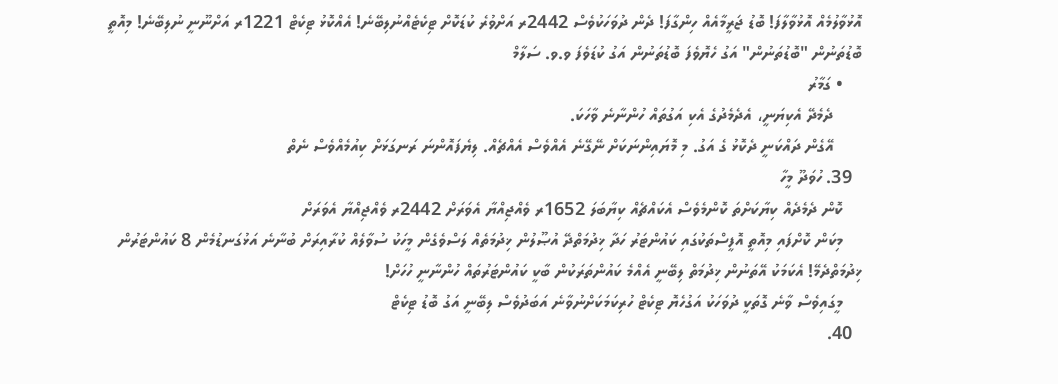އޮޅުވާލުމެއް އޮޅުވާލާފަ! ބޮޑު ޖަރީމާއެއް ހިންގާފަ! ދެން ދުވަހަކުވެސް 2442ރ އަށްވުރެ ކުޑަކޮށް ޓިކެޓެއްނުލިބޭނެ! އެއްކޮޅު ޓިކެޓް 1221ރ އަށްނޫނީ ނުލިބޭނެ! މިއޮތީ ބޮޑުތަނުން "ބޮޑުތަނުން" އަގު ހެޔޮވެފަ ބޮޑުތަނުން އަގު ކުޑަވެފަ ވ.ވ. ސަލާމް
    • ގަމާރު
      ދެމެދޭ އެކިޔަނީ، އެދެމެދުގެ އެކި އަގުތައް ހުންނާނެ ވާހަކަ.
      އޭގެން ދައްކަނީ ދެކޮޅު ގެ އަގު. މި މޮޔައިންނަކަށް ނޭގޭނެ އެއްވެސް އެއްޗެއް. ލިޔެފައޮންނަ ރަނގަޅަށް ކިއުމެއްވެސް ނެތް
  39. ހުވަދޫ މީހާ
    ކޮން ދެމެދެއް ކިޔާކަށްތަ ކޮންމެވެސް އެކައްޗެއް ކިޔާބަލަ 1652ރ ވެއްޖިއްޔާ އެވަރަށް 2442ރ ވެއްޖިއްޔާ އެވަރަށް
    މިކަން ކޮށްފައި މިއޮތީ އޮފީސްތަކުގައި ކައުންޓަރު ހަދާ ޚިދުމަތްދޭ އުޞޫލުން ޚިދުމަތެއް ލަސްވެގެން މީހަކު ސުވާލެއް ކުރާއިރަށް ބުނާނެ އަޅުގަނޑުމެން 8 ކައުންޓަރުން ޚިދުމަތްދެމޭ! އެކަމަކު އޭތަނުން ޚިދުމަތް ލިބޭނީ އެއްމެ ކައުންތަރަކުން ބާކީ ކައުންޓަރުތައް ހުންނާނީ ހުހަށް!
    މީގައިވެސް ވާނެ ގޮތަކީ ދުވަހަކު އަގުހެޔޮ ޓިކެޓް ހުރިކަމަކަށްނުވާނެ އަބަދުވެސް ލިބޭނީ އަގު ބޮޑު ޓިކެޓް
  40.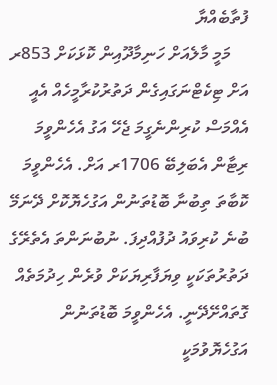ފުތާބެއްޔާ
    މަމީ މާލެއަށް ހަނިމާދޫއިން ކޮޅަކަށް 853ރ އަށް ޓިކެޓްނަގައިގެން ދަތުރުކުރާމީހެއް އެއީ އެއްމަސް ކުރިންނެގީމަ ޖެހޭ އަގު އެހެންވީމަ ރިޓާން އެބަލިބޭ 1706ރ އަށް. އެހެންވީމަ ކޮބާތަ ތިބުނާ ބޮޑުތަނުން އަގުހެޔޮކޮށް ދޭނަމޭ ބުނެ ކުރިވައު ދުފުއްދިފަ. ނުބުނަންތަ އެތެރޭގެ ދަތުރުތަކަކީ ވިޔަފާރިޔަކަށް ވުރެން ހިދުމަތެއް ގޮތައްށޭދޭނީ. އެހެންވީމަ ބޮޑުތަނުން އަގުހެޔޮވުމަކީ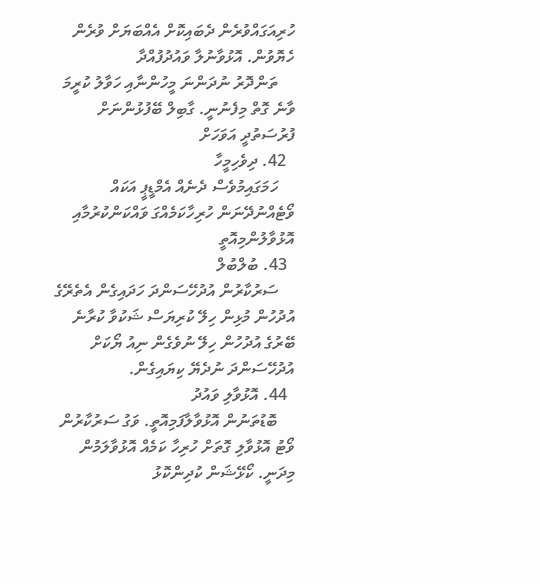ހުރިއަގައްވުރެން ދެބައިކޮށް އެއްބަޔަށް ވުރެން ހެޔޮވުން. އޮޅުވާނުލާ ވައުދުފުއްދާ
    ތަންދޮރު ނުދަންނަ މީހުންނާއި ހަވާލު ކުރީމަ ވާނެ ގޮތް މިފެނުނީ. ގާބިލް ބޭފުޅުންނަށް ފުރުސަތުދީ އަވަހަށް
  42. ދިވެހިމީހާ
    ހަމަގައިމުވެސް ދެނެއް އެމްޑީޕީ އަކައް ވޯޓެއްނުދޭނަން ހުރިހާކަމެއްގަ ވައްކަންކުރުމާއި އޮޅުވާލުންމިއޮތީ
  43. ބުލްބުލް
    ސަރުކާރުން އުދުހޭސަންދަ ހަދައިގެން އެތެރޭގެ އުދުހުން މުޅިން ހިލޭ ކުރިޔަސް ޝަކުވާ ކުރާނެ ބޭރުގެ އުދުހުން ހިލޭ ނުވެގެން ނިއު ޔޯކަށް އުދުހޭސަންދަ ނުދެޔޭ ކިޔައިގެން.
  44. އޮޅުވާލި ވައުދު
    ބޮޑުތަނުން އޮޅުވާލާފަމިއޮތީ. ވަގު ސަރުކާރުން ވޯޓު އޮޅުވާލި ގޮތަށް ހުރިހާ ކަމެއް އޮޅުވާލަމުން މިދަނީ. ކޯޅޭޝަން ކުދިންކޮޅު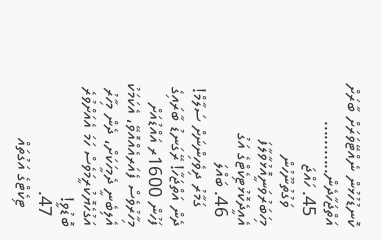ކޮނޑުހުޅުން ނެއްޓޭވަރަށް ބާރަށް އަތްޖަހާދެން...........
  45. ހައްޖަ
    ވަގުތުނޫހުން މިހަބަރުވަނީއޮޅުވާލާފަ އެއީދެކޮޅުޓިކެޓްގެ އަގު
  46. ބައްލަ
    ގަމާރު ދިވެހިންނަށް ސަލާމް! ދެން އަތްޖަހާ! ރޭގަނޑު ބާރައިގެ ފަހުން 1600ރ އައްޑުއަށް މިހާރުވެސް ފެއަރއެއްއޮވޭ، އެކަމަކު އެލިބެނީ ދެމީހަކަށް، ދެން މިހާރު އަގުހެޔޮކުރީމަވެސް ހަމަ އެއަށްވުރެ ބޮޑުވީ!
  47.
    ޓިކެޓްގެ އަގުތައް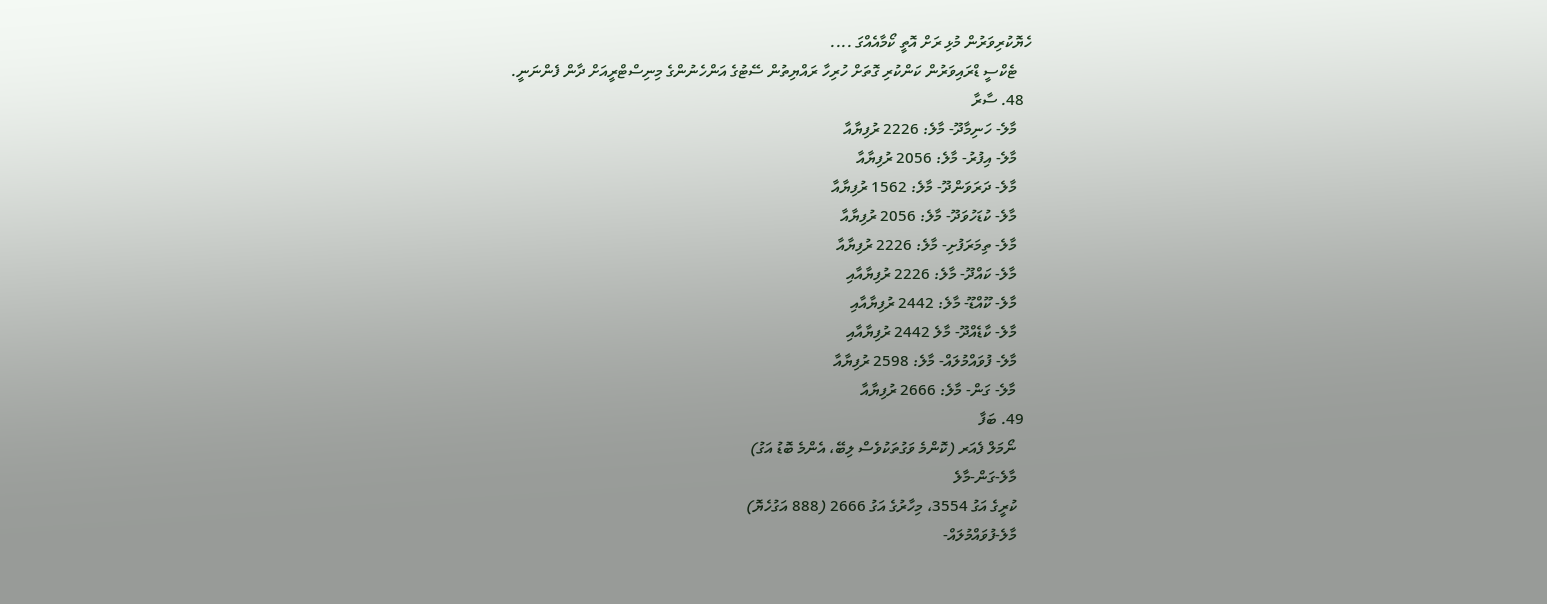ހެޔޮކުރިވަރުން މުޅި ރަށް އޮތީ ކޯމާއެއްގަ ....
    ޓެކްސީ ޑްރައިވަރުން ކަންކުރި ގޮތަށް ހުރިހާ ރައްޔިތުން ސޭޓުގެ އަންހެނުންގެ މިނިސްޓްރީއަށް ދާން ފެންނަނީ.
  48. ސާރާ
    މާލެ- ހަނިމާދޫ- މާލެ: 2226 ރުފިޔާއާ
    މާލެ- އިފުރު- މާލެ: 2056 ރުފިޔާއާ
    މާލެ- ދަރަވަންދޫ- މާލެ: 1562 ރުފިޔާއާ
    މާލެ- ކުޑަހުވަދޫ- މާލެ: 2056 ރުފިޔާއާ
    މާލެ- ތިމަރަފުށި- މާލެ: 2226 ރުފިޔާއާ
    މާލެ- ކައްދޫ- މާލެ: 2226 ރުފިޔާއާއި
    މާލެ- ކޫއްޑޫ- މާލެ: 2442 ރުފިޔާއާއި
    މާލެ- ކާޑެއްދޫ- މާލެ 2442 ރުފިޔާއާއި
    މާލެ- ފުވައްމުލައް- މާލެ: 2598 ރުފިޔާއާ
    މާލެ- ގަން- މާލެ: 2666 ރުފިޔާއާ
  49. ބަފާ
    ނޯމަލް ފެއަރ (ކޮންމެ ވަގުތަކުވެސް ލިބޭ، އެންމެ ބޮޑު އަގު)
    މާލެ-ގަން-މާލެ
    ކުރީގެ އަގު 3554، މިހާރުގެ އަގު 2666 (888 އަގުހެޔޮ)
    މާލެ-ފުވައްމުލައް-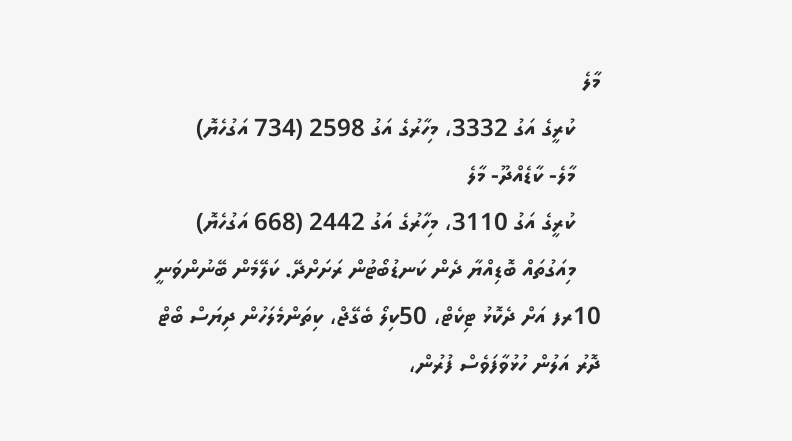މާލެ
    ކުރީގެ އަގު 3332، މިހާރުގެ އަގު 2598 (734 އަގުހެޔޮ)
    މާލެ- ކާޑެއްދޫ- މާލެ
    ކުރީގެ އަގު 3110، މިހާރުގެ އަގު 2442 (668 އަގުހެޔޮ)
    މިއަގުތައް ބޮޑިއްޔާ ދެން ކަނޑުބޯޓުން ރަށަށްދޭ. ކަލޭމެން ބޭނުންވަނީ 10ރފ އަށް ދެކޮޅު ޓިކެޓް، 50ކިލޯ ބެގޭޖް، ކިތަންމެލަހުން ދިޔަސް ބޯޓް ދޮރު އަލުން ހުޅުވާފަވެސް ފުރުން،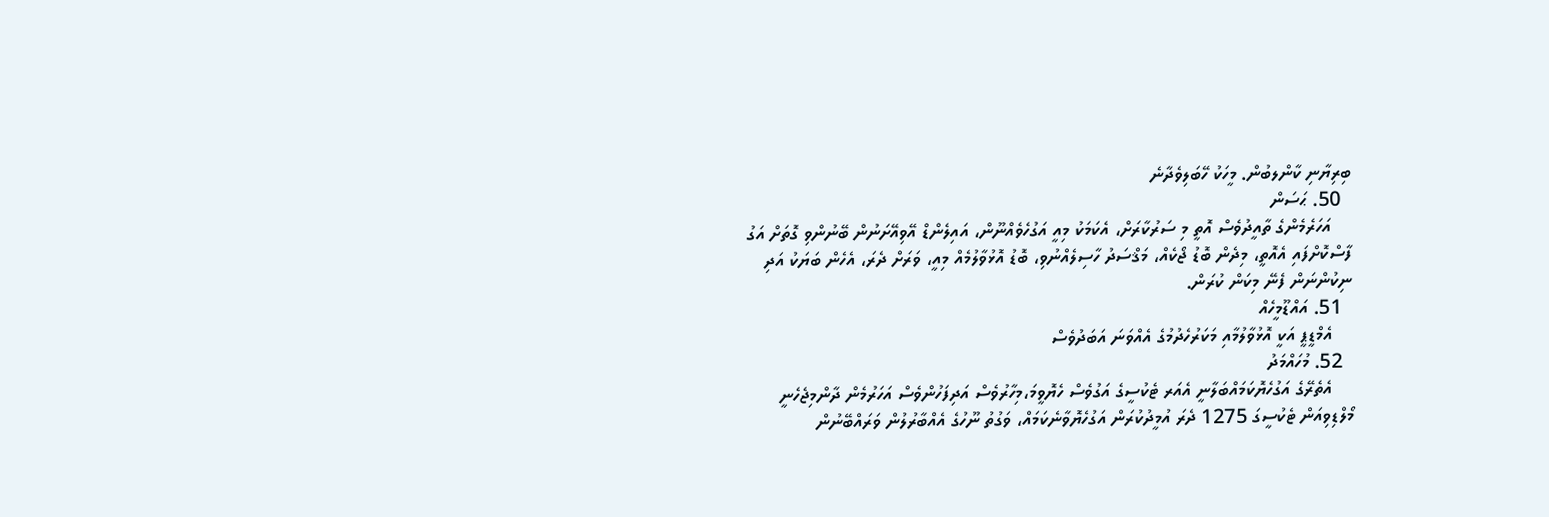ބިރިޔާނި ކާންލބުން. މީހަކު ހޭބަލިވެދާނެ
  50. ޙަސަން
    އަހަރެމެންގެ ތާއީދުވެސް އޮތީ މި ސަރުކާރަށް، އެކަމަކު މިއީ އަގުހެވެއްނޫން، އައިލެންޑް އޭވިއޭށަނުން ބޭނުންވި ގޮތަށް އަގު ފާސްކޮށްފައި އެއޮތީ، މިދެން ބޮޑު ޖޯކެއް، މަޤްސަދު ހާސިލެއްނުވި، ބޮޑު އޮޅުވާލުމެއް މިއީ، ވަރަށް ދެރަ، އެހެން ބަޔަކު އަދި ނިކުންނަން ފެނޭ މިކަން ކުރަން.
  51. އައްޑޫމީހެއް
    އެމްޑީޕީ އަކީ އޮޅުވާލުމާއި މަކަރުހެދުމުގެ އެއްވަނަ އަބަދުވެސް
  52. މުހައްމަދު
    އެތެރޭގެ އަގުހެޔޮކަމައްބަލާނީ އެއަރ ޓެކުސީގެ އަގުވެސް ހެޔޮވީމަ،މިހާރުވެސް އަދިފަހުންވެސް އަހަރުމެން ދާންމިޖެހެނީ މޯލްޑިވިއަން ޓެކުސީގަ 1275 ދެރަ އުމީދުކުރަން އަގުހެޔޮވާނެކަމައް، ވަގުތު ނޫހުގެ އެއްބާރުލުން ވަރައްބޭނުން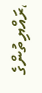،ރައްޔިތުންގެ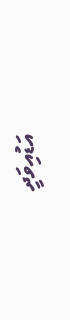އަޑުއިވަދީ